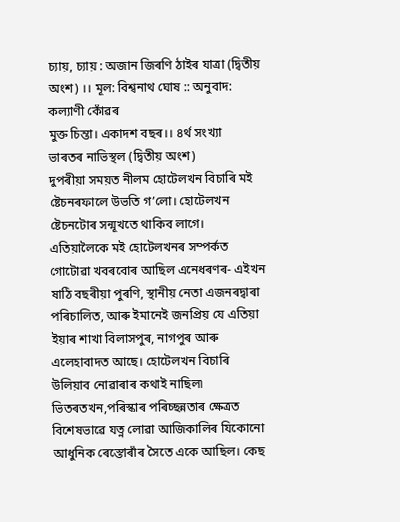চ্যায়, চ্যায় : অজান জিৰণি ঠাইৰ যাত্ৰা (দ্বিতীয় অংশ) ।। মূল: বিশ্বনাথ ঘোষ :: অনুবাদ: কল্যাণী কোঁৱৰ
মুক্ত চিন্তা। একাদশ বছৰ।। ৪ৰ্থ সংখ্যা
ভাৰতৰ নাভিস্থল (দ্বিতীয় অংশ)
দুপৰীয়া সময়ত নীলম হোটেলখন বিচাৰি মই ষ্টেচনৰফালে উভতি গ’লো। হোটেলখন ষ্টেচনটোৰ সন্মূখতে থাকিব লাগে। এতিয়ালৈকে মই হোটেলখনৰ সম্পৰ্কত গোটোৱা খবৰবোৰ আছিল এনেধৰণৰ- এইখন ষাঠি বছৰীয়া পুৰণি, স্থানীয় নেতা এজনৰদ্বাৰা পৰিচালিত, আৰু ইমানেই জনপ্রিয় যে এতিয়া ইয়াৰ শাখা বিলাসপুৰ, নাগপুৰ আৰু এলেহাবাদত আছে। হোটেলখন বিচাৰি উলিয়াব নোৱাৰাৰ কথাই নাছিল৷ ভিতৰতখন,পৰিস্কাৰ পৰিচ্ছন্নতাৰ ক্ষেত্রত বিশেষভাৱে যত্ন লোৱা আজিকালিৰ যিকোনো আধুনিক ৰেস্তোৰাঁৰ সৈতে একে আছিল। কেছ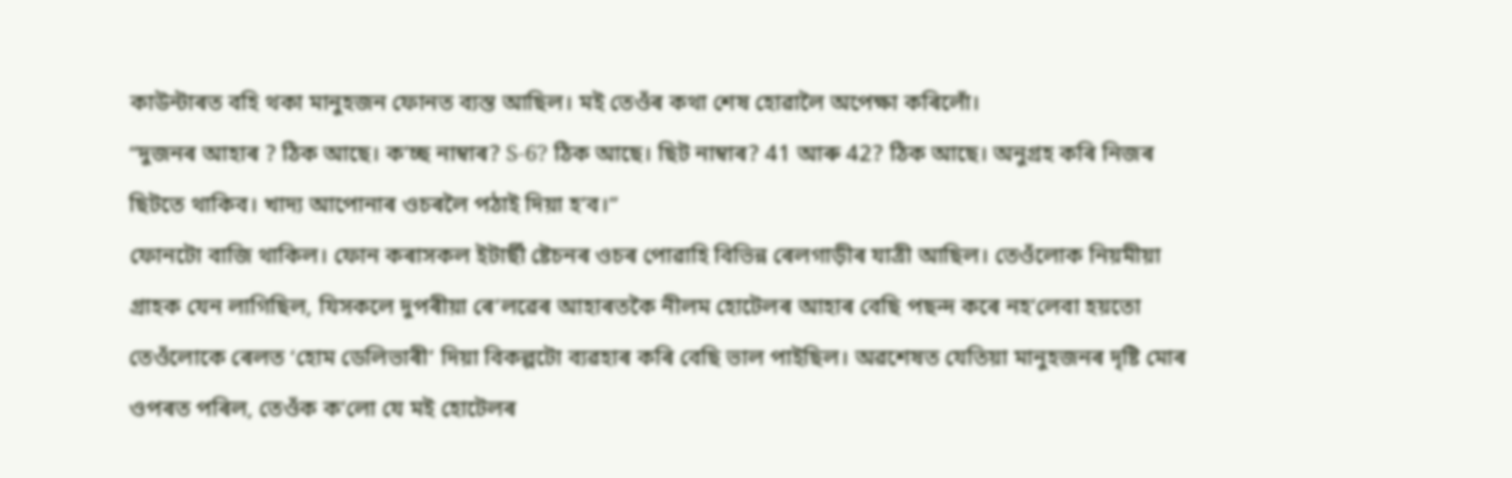কাউন্টাৰত বহি থকা মানুহজন ফোনত ব্যস্ত আছিল। মই তেওঁৰ কথা শেষ হোৱালৈ অপেক্ষা কৰিলোঁ।
“দুজনৰ আহাৰ ? ঠিক আছে। ক’চ্ছ নাম্বাৰ? S-6? ঠিক আছে। ছিট নাম্বাৰ? 41 আৰু 42? ঠিক আছে। অনুগ্রহ কৰি নিজৰ ছিটতে থাকিব। খাদ্য আপোনাৰ ওচৰলৈ পঠাই দিয়া হ’ব।”
ফোনটো বাজি থাকিল। ফোন কৰাসকল ইটাৰ্ছী ষ্টেচনৰ ওচৰ পোৱাহি বিভিন্ন ৰেলগাড়ীৰ যাত্রী আছিল। তেওঁলোক নিয়মীয়া গ্রাহক যেন লাগিছিল, যিসকলে দুপৰীয়া ৰে’লৱেৰ আহাৰতকৈ নীলম হোটেলৰ আহাৰ বেছি পছন্দ কৰে নহ’লেবা হয়তো তেওঁলোকে ৰেলত ‘হোম ডেলিভাৰী’ দিয়া বিকল্পটো ব্যৱহাৰ কৰি বেছি ভাল পাইছিল। অৱশেষত যেতিয়া মানুহজনৰ দৃষ্টি মোৰ ওপৰত পৰিল, তেওঁক ক’লো যে মই হোটেলৰ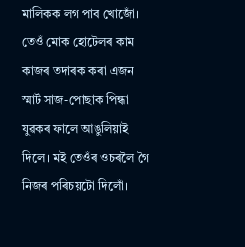মালিকক লগ পাব খোজোঁ। তেওঁ মোক হোটেলৰ কাম কাজৰ তদাৰক কৰা এজন স্মার্ট সাজ-পোছাক পিন্ধা যুৱকৰ ফালে আঙুলিয়াই দিলে। মই তেওঁৰ ওচৰলৈ গৈ নিজৰ পৰিচয়টো দিলোঁ।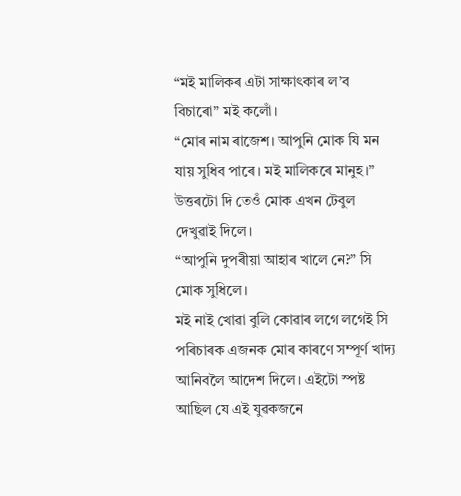“মই মালিকৰ এটা সাক্ষাৎকাৰ ল’ব বিচাৰো” মই কলোঁ।
“মোৰ নাম ৰাজেশ। আপুনি মোক যি মন যায় সুধিব পাৰে। মই মালিকৰে মানুহ।” উত্তৰটো দি তেওঁ মোক এখন টেবুল দেখুৱাই দিলে।
“আপুনি দুপৰীয়া আহাৰ খালে নে?” সি মোক সুধিলে।
মই নাই খোৱা বুলি কোৱাৰ লগে লগেই সি পৰিচাৰক এজনক মোৰ কাৰণে সম্পূৰ্ণ খাদ্য আনিবলৈ আদেশ দিলে। এইটো স্পষ্ট আছিল যে এই যুৱকজনে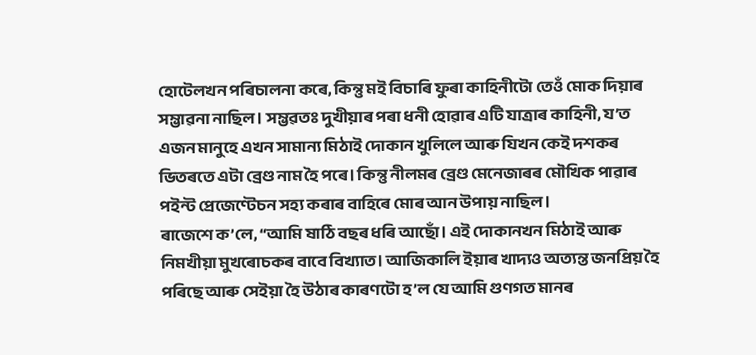হোটেলখন পৰিচালনা কৰে, কিন্তু মই বিচাৰি ফুৰা কাহিনীটো তেওঁ মোক দিয়াৰ সম্ভাৱনা নাছিল। সম্ভৱতঃ দুখীয়াৰ পৰা ধনী হোৱাৰ এটি যাত্রাৰ কাহিনী, য’ত এজন মানুহে এখন সামান্য মিঠাই দোকান খুলিলে আৰু যিখন কেই দশকৰ ভিতৰতে এটা ব্ৰেণ্ড নাম হৈ পৰে। কিন্তু নীলমৰ ব্ৰেণ্ড মেনেজাৰৰ মৌখিক পাৱাৰ পইন্ট প্রেজেণ্টেচন সহ্য কৰাৰ বাহিৰে মোৰ আন উপায় নাছিল।
ৰাজেশে ক’লে, “আমি ষাঠি বছৰ ধৰি আছোঁ। এই দোকানখন মিঠাই আৰু নিমখীয়া মুখৰোচকৰ বাবে বিখ্যাত। আজিকালি ইয়াৰ খাদ্যও অত্যন্ত জনপ্ৰিয় হৈ পৰিছে আৰু সেইয়া হৈ উঠাৰ কাৰণটো হ’ল যে আমি গুণগত মানৰ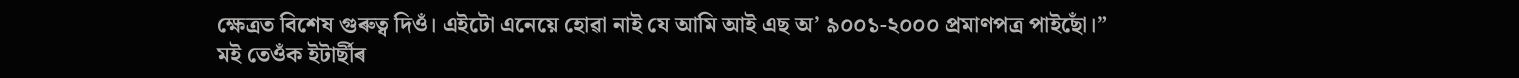ক্ষেত্ৰত বিশেষ গুৰুত্ব দিওঁ। এইটো এনেয়ে হোৱা নাই যে আমি আই এছ অ’ ৯০০১-২০০০ প্ৰমাণপত্ৰ পাইছোঁ।” মই তেওঁক ইটাৰ্ছীৰ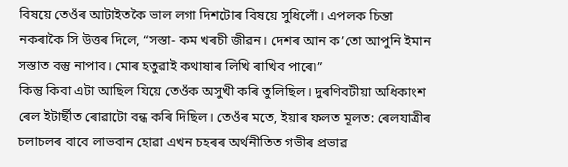বিষয়ে তেওঁৰ আটাইতকৈ ভাল লগা দিশটোৰ বিষয়ে সুধিলোঁ। এপলক চিন্তা নকৰাকৈ সি উত্তৰ দিলে, “সস্তা- কম খৰচী জীৱন। দেশৰ আন ক’তো আপুনি ইমান সস্তাত বস্তু নাপাব। মোৰ হতুৱাই কথাষাৰ লিখি ৰাখিব পাৰে৷”
কিন্তু কিবা এটা আছিল যিয়ে তেওঁক অসুখী কৰি তুলিছিল। দুৰণিবটীয়া অধিকাংশ ৰেল ইটাৰ্ছীত ৰোৱাটো বন্ধ কৰি দিছিল। তেওঁৰ মতে, ইয়াৰ ফলত মূলত: ৰেলযাত্ৰীৰ চলাচলৰ বাবে লাভবান হোৱা এখন চহৰৰ অৰ্থনীতিত গভীৰ প্রভাৱ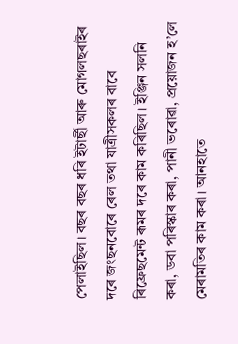পেলাইছিল। বছৰ বছৰ ধৰি ইটাৰ্ছী আৰু মোগলছৰাইৰ দৰে জংছনবোৰে ৰেল তথা যাত্ৰীসকলৰ বাবে ৰিফ্ৰেছমেন্ট ৰূমৰ দৰে কাম কৰিছিল। ইঞ্জিন সলনি কৰা, ডবা পৰিস্কাৰ কৰা, পানী ভৰোৱা, প্রয়োজন হ’লে মেৰামতিৰ কাম কৰা। আনহাতে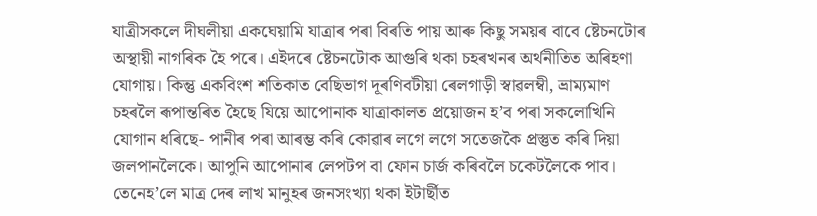যাত্ৰীসকলে দীঘলীয়া একঘেয়ামি যাত্ৰাৰ পৰা বিৰতি পায় আৰু কিছু সময়ৰ বাবে ষ্টেচনটোৰ অস্থায়ী নাগৰিক হৈ পৰে। এইদৰে ষ্টেচনটোক আগুৰি থকা চহৰখনৰ অৰ্থনীতিত অৰিহণা যোগায়। কিন্তু একবিংশ শতিকাত বেছিভাগ দূৰণিবটীয়া ৰেলগাড়ী স্বাৱলম্বী, ভ্রাম্যমাণ চহৰলৈ ৰূপান্তৰিত হৈছে যিয়ে আপোনাক যাত্ৰাকালত প্ৰয়োজন হ’ব পৰা সকলোখিনি যোগান ধৰিছে- পানীৰ পৰা আৰম্ভ কৰি কোৱাৰ লগে লগে সতেজকৈ প্ৰস্তুত কৰি দিয়া জলপানলৈকে। আপুনি আপোনাৰ লেপটপ বা ফোন চার্জ কৰিবলৈ চকেটলৈকে পাব। তেনেহ’লে মাত্র দেৰ লাখ মানুহৰ জনসংখ্যা থকা ইটার্ছীত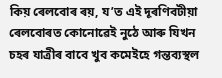কিয় ৰেলবোৰ ৰয়, য’ত এই দূৰণিবটীয়া ৰেলবোৰত কোনোৱেই নুঠে আৰু যিখন চহৰ যাত্ৰীৰ বাবে খুব কমেইহে গন্তব্যস্থল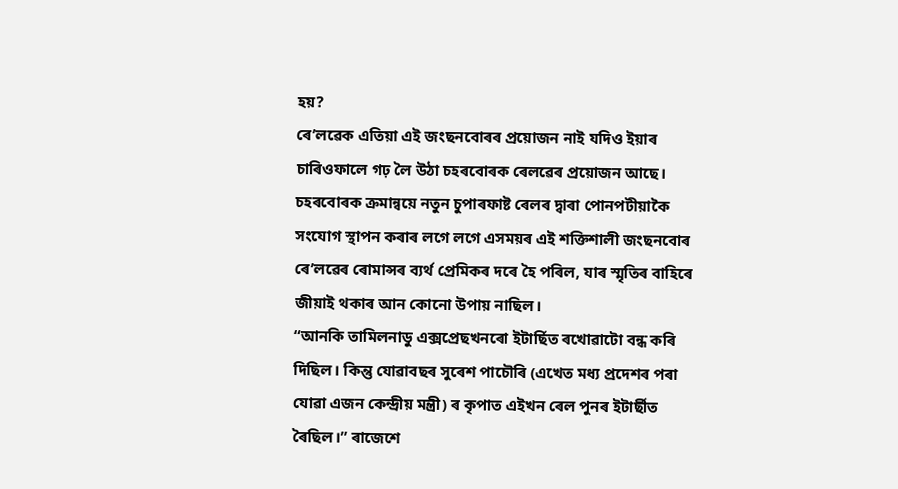হয়?
ৰে’লৱেক এতিয়া এই জংছনবোৰৰ প্রয়োজন নাই যদিও ইয়াৰ চাৰিওফালে গঢ় লৈ উঠা চহৰবোৰক ৰেলৱেৰ প্রয়োজন আছে। চহৰবোৰক ক্ৰমান্বয়ে নতুন চুপাৰফাষ্ট ৰেলৰ দ্বাৰা পোনপটীয়াকৈ সংযোগ স্থাপন কৰাৰ লগে লগে এসময়ৰ এই শক্তিশালী জংছনবোৰ ৰে’লৱেৰ ৰোমান্সৰ ব্যর্থ প্ৰেমিকৰ দৰে হৈ পৰিল, যাৰ স্মৃতিৰ বাহিৰে জীয়াই থকাৰ আন কোনো উপায় নাছিল।
“আনকি তামিলনাডু এক্সপ্ৰেছখনৰো ইটাৰ্ছিত ৰখোৱাটো বন্ধ কৰি দিছিল। কিন্তু যোৱাবছৰ সুৰেশ পাচৌৰি (এখেত মধ্য প্ৰদেশৰ পৰা যোৱা এজন কেন্দ্রীয় মন্ত্রী) ৰ কৃপাত এইখন ৰেল পুনৰ ইটাৰ্ছীত ৰৈছিল।” ৰাজেশে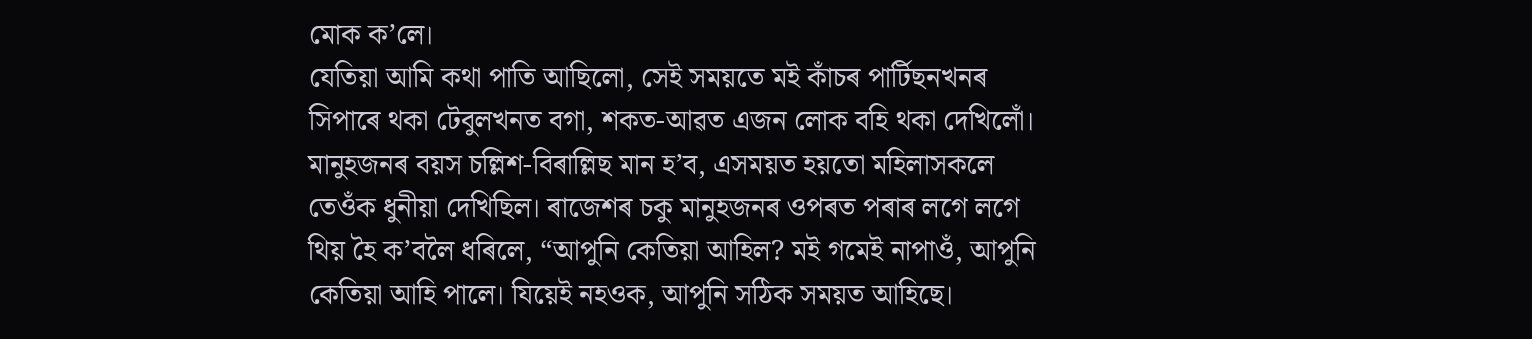মোক ক’লে।
যেতিয়া আমি কথা পাতি আছিলো, সেই সময়তে মই কাঁচৰ পাৰ্টিছনখনৰ সিপাৰে থকা টেবুলখনত বগা, শকত-আৱত এজন লোক বহি থকা দেখিলোঁ। মানুহজনৰ বয়স চল্লিশ-বিৰাল্লিছ মান হ’ব, এসময়ত হয়তো মহিলাসকলে তেওঁক ধুনীয়া দেখিছিল। ৰাজেশৰ চকু মানুহজনৰ ওপৰত পৰাৰ লগে লগে থিয় হৈ ক’বলৈ ধৰিলে, “আপুনি কেতিয়া আহিল? মই গমেই নাপাওঁ, আপুনি কেতিয়া আহি পালে। যিয়েই নহওক, আপুনি সঠিক সময়ত আহিছে।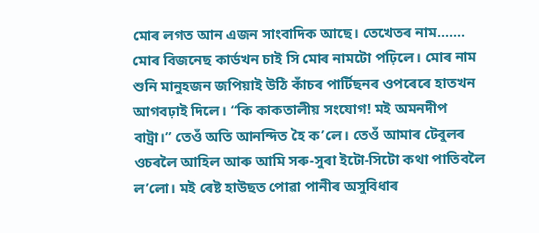মোৰ লগত আন এজন সাংবাদিক আছে। তেখেতৰ নাম……. মোৰ বিজনেছ কাৰ্ডখন চাই সি মোৰ নামটো পঢ়িলে। মোৰ নাম শুনি মানুহজন জপিয়াই উঠি কাঁচৰ পাৰ্টিছনৰ ওপৰেৰে হাতখন আগবঢ়াই দিলে। “কি কাকতালীয় সংযোগ! মই অমনদীপ বাট্ৰা।” তেওঁ অতি আনন্দিত হৈ ক’লে। তেওঁ আমাৰ টেবুলৰ ওচৰলৈ আহিল আৰু আমি সৰু-সুৰা ইটো-সিটো কথা পাতিবলৈ ল’লো। মই ৰেষ্ট হাউছত পোৱা পানীৰ অসুবিধাৰ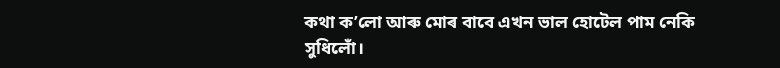কথা ক’লো আৰু মোৰ বাবে এখন ভাল হোটেল পাম নেকি সুধিলোঁ।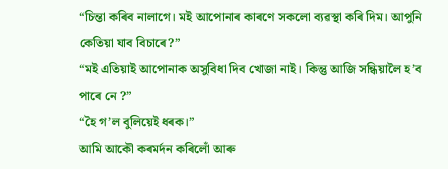“চিন্তা কৰিব নালাগে। মই আপোনাৰ কাৰণে সকলো ব্যৱস্থা কৰি দিম। আপুনি কেতিয়া যাব বিচাৰে?”
“মই এতিয়াই আপোনাক অসুবিধা দিব খোজা নাই। কিন্তু আজি সন্ধিয়ালৈ হ’ব পাৰে নে ?”
“হৈ গ’ল বুলিয়েই ধৰক।”
আমি আকৌ কৰমৰ্দন কৰিলোঁ আৰু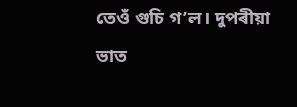তেওঁ গুচি গ’ল। দুপৰীয়া ভাত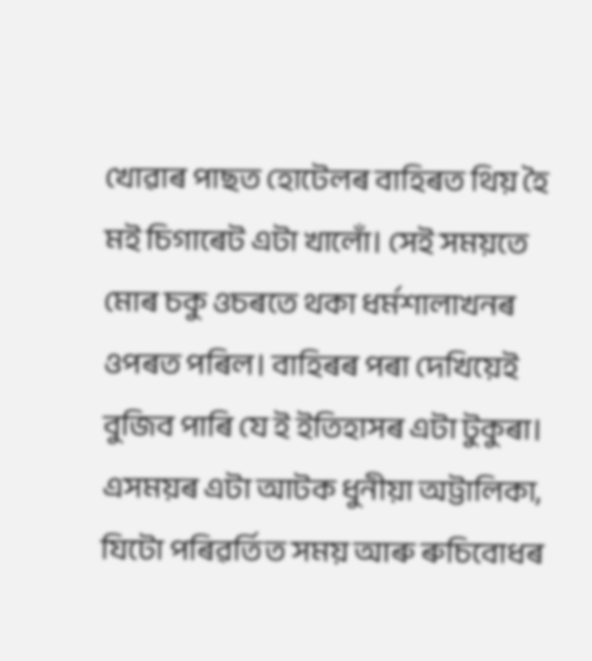খোৱাৰ পাছত হোটেলৰ বাহিৰত থিয় হৈ মই চিগাৰেট এটা খালোঁ। সেই সময়তে মোৰ চকু ওচৰতে থকা ধৰ্মশালাখনৰ ওপৰত পৰিল। বাহিৰৰ পৰা দেখিয়েই বুজিব পাৰি যে ই ইতিহাসৰ এটা টুকুৰা। এসময়ৰ এটা আটক ধুনীয়া অট্টালিকা, যিটো পৰিৱৰ্তিত সময় আৰু ৰুচিবোধৰ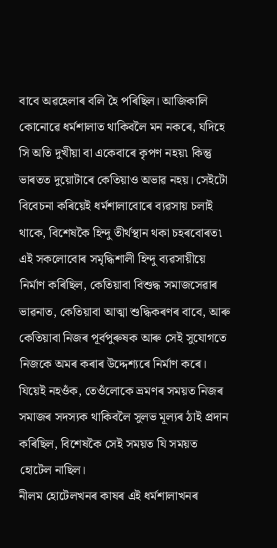বাবে অৱহেলাৰ বলি হৈ পৰিছিল। আজিকালি কোনোৱে ধৰ্মশালাত থাকিবলৈ মন নকৰে, যদিহে সি অতি দুখীয়া বা একেবাৰে কৃপণ নহয়৷ কিন্তু ভাৰতত দুয়োটাৰে কেতিয়াও অভাৱ নহয়। সেইটো বিবেচনা কৰিয়েই ধৰ্মশালাবোৰে ব্যৱসায় চলাই থাকে, বিশেষকৈ হিন্দু তীৰ্থস্থান থকা চহৰবোৰত৷ এই সকলোবোৰ সমৃদ্ধিশালী হিন্দু ব্যৱসায়ীয়ে নিৰ্মাণ কৰিছিল, কেতিয়াবা বিশুদ্ধ সমাজসেৱাৰ ভাৱনাত, কেতিয়াবা আত্মা শুদ্ধিকৰণৰ বাবে, আৰু কেতিয়াবা নিজৰ পূৰ্বপুৰুষক আৰু সেই সুযোগতে নিজকে অমৰ কৰাৰ উদ্দেশ্যৰে নিৰ্মাণ কৰে। যিয়েই নহওঁক, তেওঁলোকে ভ্ৰমণৰ সময়ত নিজৰ সমাজৰ সদস্যক থাকিবলৈ সুলভ মূল্যৰ ঠাই প্রদান কৰিছিল, বিশেষকৈ সেই সময়ত যি সময়ত হোটেল নাছিল।
নীলম হোটেলখনৰ কাষৰ এই ধর্মশালাখনৰ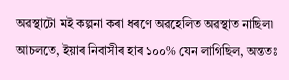অৱস্থাটো মই কল্পনা কৰা ধৰণে অৱহেলিত অৱস্থাত নাছিল৷ আচলতে, ইয়াৰ নিবাসীৰ হাৰ ১০০% যেন লাগিছিল, অন্ততঃ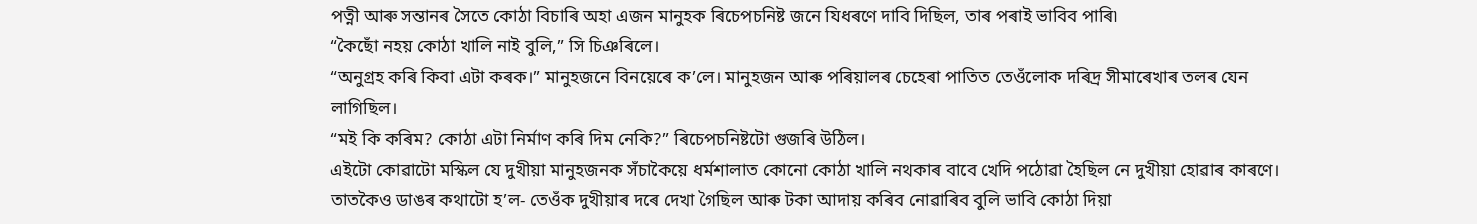পত্নী আৰু সন্তানৰ সৈতে কোঠা বিচাৰি অহা এজন মানুহক ৰিচেপচনিষ্ট জনে যিধৰণে দাবি দিছিল, তাৰ পৰাই ভাবিব পাৰি৷
“কৈছোঁ নহয় কোঠা খালি নাই বুলি,” সি চিঞৰিলে।
“অনুগ্রহ কৰি কিবা এটা কৰক।” মানুহজনে বিনয়েৰে ক’লে। মানুহজন আৰু পৰিয়ালৰ চেহেৰা পাতিত তেওঁলোক দৰিদ্র সীমাৰেখাৰ তলৰ যেন লাগিছিল।
“মই কি কৰিম? কোঠা এটা নিৰ্মাণ কৰি দিম নেকি?” ৰিচেপচনিষ্টটো গুজৰি উঠিল।
এইটো কোৱাটো মস্কিল যে দুখীয়া মানুহজনক সঁচাকৈয়ে ধর্মশালাত কোনো কোঠা খালি নথকাৰ বাবে খেদি পঠোৱা হৈছিল নে দুখীয়া হোৱাৰ কাৰণে। তাতকৈও ডাঙৰ কথাটো হ’ল- তেওঁক দুখীয়াৰ দৰে দেখা গৈছিল আৰু টকা আদায় কৰিব নোৱাৰিব বুলি ভাবি কোঠা দিয়া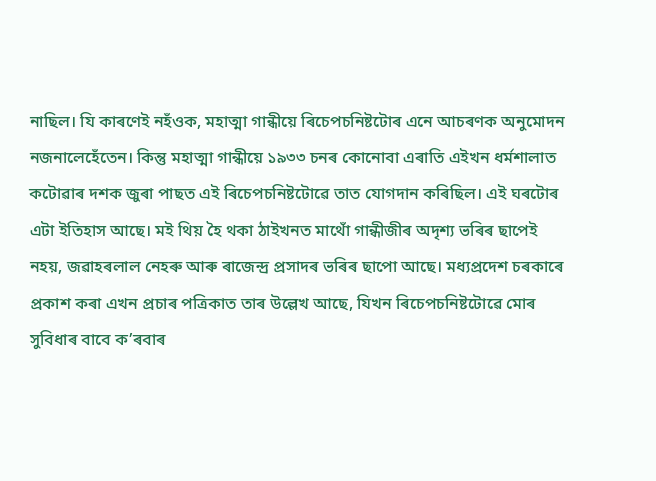নাছিল। যি কাৰণেই নহঁওক, মহাত্মা গান্ধীয়ে ৰিচেপচনিষ্টটোৰ এনে আচৰণক অনুমোদন নজনালেহেঁতেন। কিন্তু মহাত্মা গান্ধীয়ে ১৯৩৩ চনৰ কোনোবা এৰাতি এইখন ধৰ্মশালাত কটোৱাৰ দশক জুৰা পাছত এই ৰিচেপচনিষ্টটোৱে তাত যোগদান কৰিছিল। এই ঘৰটোৰ এটা ইতিহাস আছে। মই থিয় হৈ থকা ঠাইখনত মাথোঁ গান্ধীজীৰ অদৃশ্য ভৰিৰ ছাপেই নহয়, জৱাহৰলাল নেহৰু আৰু ৰাজেন্দ্ৰ প্ৰসাদৰ ভৰিৰ ছাপো আছে। মধ্যপ্ৰদেশ চৰকাৰে প্রকাশ কৰা এখন প্ৰচাৰ পত্ৰিকাত তাৰ উল্লেখ আছে, যিখন ৰিচেপচনিষ্টটোৱে মোৰ সুবিধাৰ বাবে ক’ৰবাৰ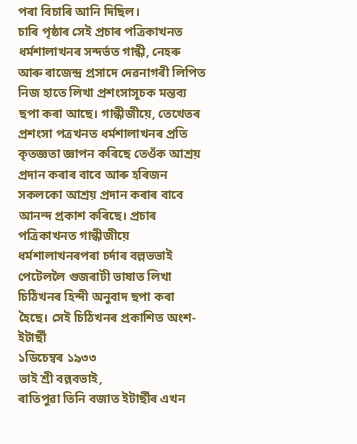পৰা বিচাৰি আনি দিছিল।
চাৰি পৃষ্ঠাৰ সেই প্রচাৰ পত্ৰিকাখনত ধৰ্মশালাখনৰ সন্দৰ্ভত গান্ধী, নেহৰু আৰু ৰাজেন্দ্ৰ প্ৰসাদে দেৱনাগৰী লিপিত নিজ হাতে লিখা প্ৰশংসাসূচক মন্তব্য ছপা কৰা আছে। গান্ধীজীয়ে, তেখেতৰ প্রশংসা পত্ৰখনত ধৰ্মশালাখনৰ প্রতি কৃতজ্ঞতা জ্ঞাপন কৰিছে তেওঁক আশ্রয় প্রদান কৰাৰ বাবে আৰু হৰিজন সকলকো আশ্ৰয় প্রদান কৰাৰ বাবে আনন্দ প্ৰকাশ কৰিছে। প্ৰচাৰ পত্ৰিকাখনত গান্ধীজীয়ে ধৰ্মশালাখনৰপৰা চৰ্দাৰ বল্লভভাই পেটেললৈ গুজৰাটী ভাষাত লিখা চিঠিখনৰ হিন্দী অনুবাদ ছপা কৰা হৈছে। সেই চিঠিখনৰ প্ৰকাশিত অংশ-
ইটাৰ্ছী
১ডিচেম্বৰ ১৯৩৩
ভাই শ্ৰী বল্লবভাই,
ৰাতিপুৱা তিনি বজাত ইটাৰ্ছীৰ এখন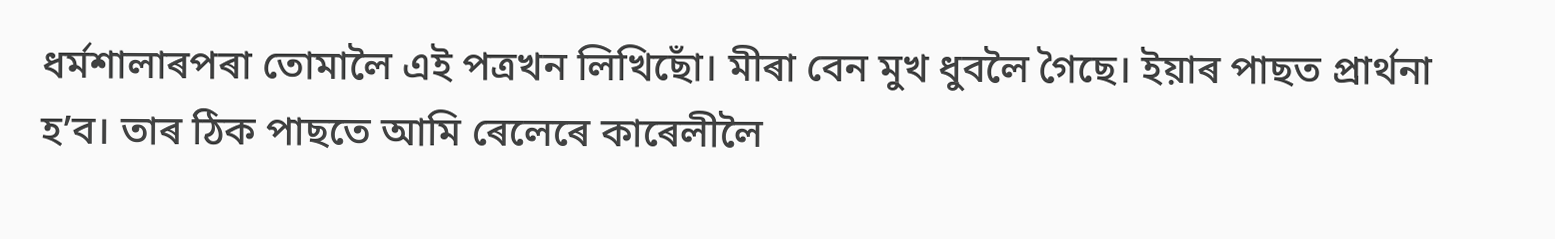ধৰ্মশালাৰপৰা তোমালৈ এই পত্ৰখন লিখিছোঁ। মীৰা বেন মুখ ধুবলৈ গৈছে। ইয়াৰ পাছত প্রার্থনা হ’ব। তাৰ ঠিক পাছতে আমি ৰেলেৰে কাৰেলীলৈ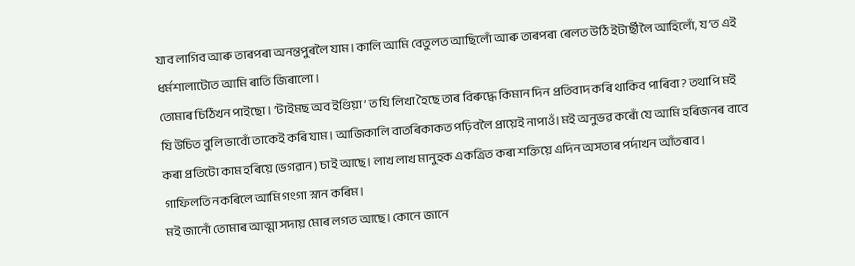যাব লাগিব আৰু তাৰপৰা অনন্তপুৰলৈ যাম। কালি আমি বেতুলত আছিলোঁ আৰু তাৰপৰা ৰেলত উঠি ইটাৰ্ছীলৈ আহিলোঁ, য’ত এই ধৰ্মশালাটোত আমি ৰাতি জিৰালো।
তোমাৰ চিঠিখন পাইছো। ‘টাইমছ অব ইণ্ডিয়া’ ত যি লিখা হৈছে তাৰ বিৰুদ্ধে কিমান দিন প্রতিবাদ কৰি থাকিব পাৰিবা? তথাপি মই যি উচিত বুলি ভাবোঁ তাকেই কৰি যাম। আজিকালি বাতৰিকাকত পঢ়িবলৈ প্রায়েই নাপাওঁ। মই অনুভৱ কৰোঁ যে আমি হৰিজনৰ বাবে কৰা প্রতিটো কাম হৰিয়ে (ভগৱান) চাই আছে। লাখ লাখ মানুহক একত্ৰিত কৰা শক্তিয়ে এদিন অসত্যৰ পৰ্দাখন আঁতৰাব। গাফিলতি নকৰিলে আমি গংগা স্নান কৰিম।
মই জানোঁ তোমাৰ আত্মা সদায় মোৰ লগত আছে। কোনে জানে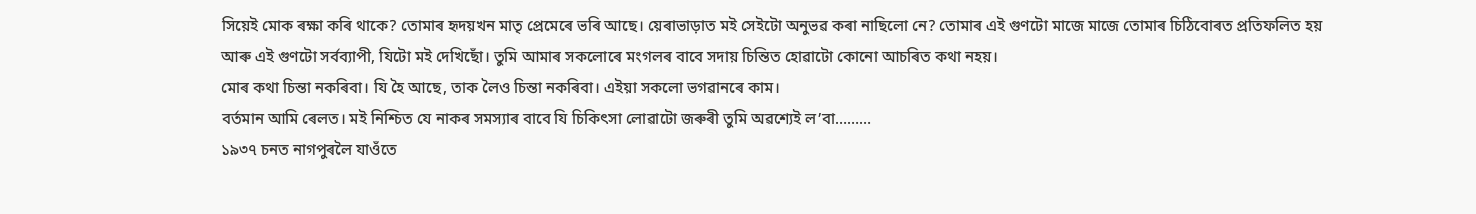সিয়েই মোক ৰক্ষা কৰি থাকে? তোমাৰ হৃদয়খন মাতৃ প্ৰেমেৰে ভৰি আছে। য়েৰাভাড়াত মই সেইটো অনুভৱ কৰা নাছিলো নে? তোমাৰ এই গুণটো মাজে মাজে তোমাৰ চিঠিবোৰত প্ৰতিফলিত হয় আৰু এই গুণটো সৰ্বব্যাপী, যিটো মই দেখিছোঁ। তুমি আমাৰ সকলোৰে মংগলৰ বাবে সদায় চিন্তিত হোৱাটো কোনো আচৰিত কথা নহয়।
মোৰ কথা চিন্তা নকৰিবা। যি হৈ আছে, তাক লৈও চিন্তা নকৰিবা। এইয়া সকলো ভগৱানৰে কাম।
বৰ্তমান আমি ৰেলত। মই নিশ্চিত যে নাকৰ সমস্যাৰ বাবে যি চিকিৎসা লোৱাটো জৰুৰী তুমি অৱশ্যেই ল’বা………
১৯৩৭ চনত নাগপুৰলৈ যাওঁতে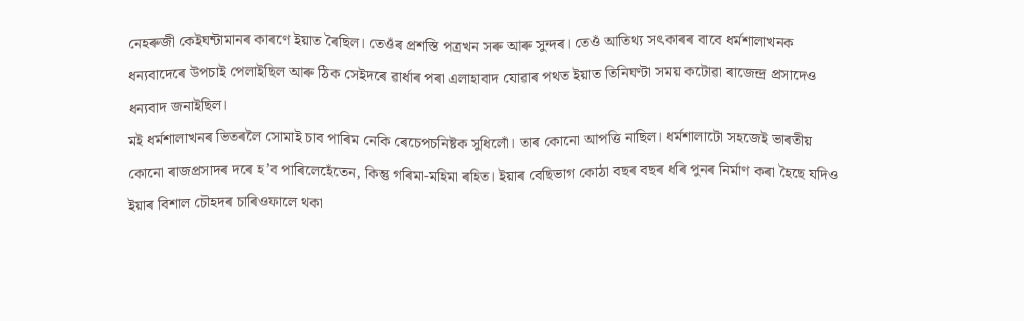নেহৰুজী কেইঘন্টামানৰ কাৰণে ইয়াত ৰৈছিল। তেওঁৰ প্ৰশস্তি পত্ৰখন সৰু আৰু সুন্দৰ। তেওঁ আতিথ্য সৎকাৰৰ বাবে ধৰ্মশালাখনক ধন্যবাদেৰে উপচাই পেলাইছিল আৰু ঠিক সেইদৰে ৱাৰ্ধাৰ পৰা এলাহাবাদ যোৱাৰ পথত ইয়াত তিনিঘণ্টা সময় কটোৱা ৰাজেন্দ্ৰ প্ৰসাদেও ধন্যবাদ জনাইছিল।
মই ধৰ্মশালাখনৰ ভিতৰলৈ সোমাই চাব পাৰিম নেকি ৰেচেপচনিষ্টক সুধিলোঁ। তাৰ কোনো আপত্তি নাছিল। ধৰ্মশালাটো সহজেই ভাৰতীয় কোনো ৰাজপ্ৰসাদৰ দৰে হ’ব পাৰিলেহেঁতেন, কিন্তু গৰিমা-মহিমা ৰহিত। ইয়াৰ বেছিভাগ কোঠা বছৰ বছৰ ধৰি পুনৰ নিৰ্মাণ কৰা হৈছে যদিও ইয়াৰ বিশাল চৌহদৰ চাৰিওফালে থকা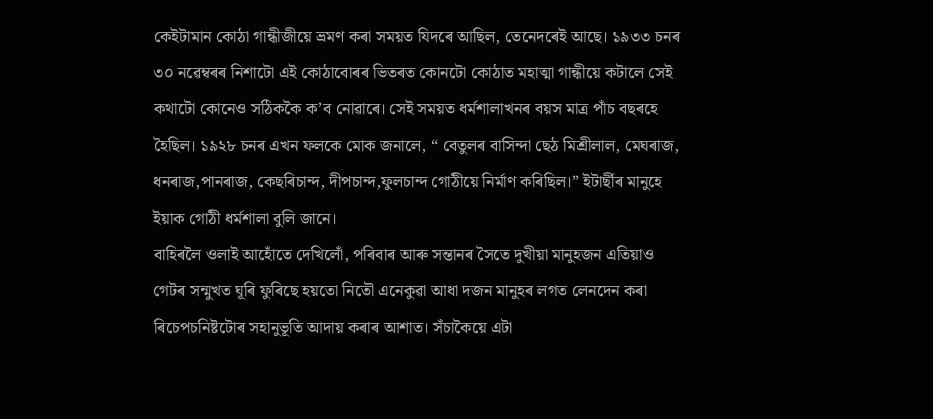কেইটামান কোঠা গান্ধীজীয়ে ভ্ৰমণ কৰা সময়ত যিদৰে আছিল, তেনেদৰেই আছে। ১৯৩৩ চনৰ ৩০ নৱেম্বৰৰ নিশাটো এই কোঠাবোৰৰ ভিতৰত কোনটো কোঠাত মহাত্মা গান্ধীয়ে কটালে সেই কথাটো কোনেও সঠিককৈ ক’ব নোৱাৰে। সেই সময়ত ধৰ্মশালাখনৰ বয়স মাত্ৰ পাঁচ বছৰহে হৈছিল। ১৯২৮ চনৰ এখন ফলকে মোক জনালে, “ বেতুলৰ বাসিন্দা ছেঠ মিশ্ৰীলাল, মেঘৰাজ, ধনৰাজ,পানৰাজ, কেছৰিচান্দ, দীপচান্দ,ফুলচান্দ গোঠীয়ে নিৰ্মাণ কৰিছিল।” ইটাৰ্ছীৰ মানুহে ইয়াক গোঠী ধৰ্মশালা বুলি জানে।
বাহিৰলৈ ওলাই আহোঁতে দেখিলোঁ, পৰিবাৰ আৰু সন্তানৰ সৈতে দুখীয়া মানুহজন এতিয়াও গেটৰ সন্মুখত ঘূৰি ফুৰিছে হয়তো নিতৌ এনেকুৱা আধা দজন মানুহৰ লগত লেনদেন কৰা ৰিচেপচনিষ্টটোৰ সহানুভূতি আদায় কৰাৰ আশাত। সঁচাকৈয়ে এটা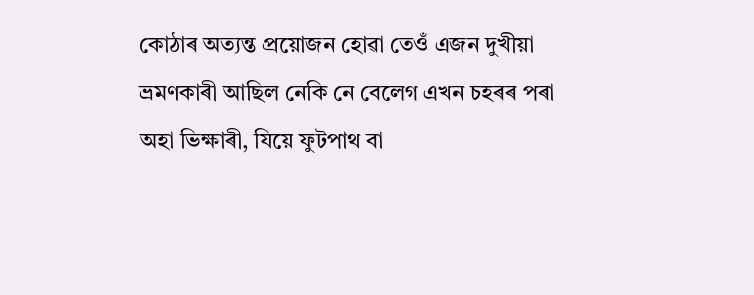কোঠাৰ অত্যন্ত প্ৰয়োজন হোৱা তেওঁ এজন দুখীয়া ভ্ৰমণকাৰী আছিল নেকি নে বেলেগ এখন চহৰৰ পৰা অহা ভিক্ষাৰী, যিয়ে ফুটপাথ বা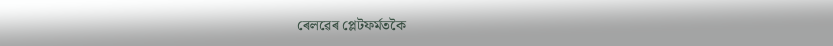ৰেলৱেৰ প্লেটফৰ্মতকৈ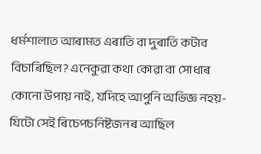ধৰ্মশালাত আৰামত এৰাতি বা দুৰাতি কটাব বিচাৰিছিল? এনেকুৱা কথা কোৱা বা সোধাৰ কোনো উপায় নাই, যদিহে আপুনি অভিজ্ঞ নহয়- যিটো সেই ৰিচেপচনিষ্টজনৰ আছিল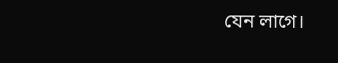যেন লাগে।